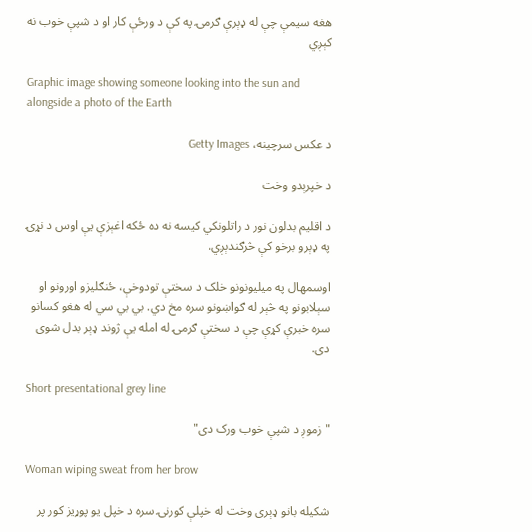هغه سیمې چې له ډېرې ګرمۍ په کې د ورځې کار او د شپې خوب نه کېږي

Graphic image showing someone looking into the sun and alongside a photo of the Earth

د عکس سرچینه، Getty Images

د خپرېدو وخت

د اقليم بدلون نور د راتلونکي کيسه نه ده ځکه اغېزې يې اوس د نړۍ په ډېرو برخو کې څرګندېږي.

اوسمهال په میليونونو خلک د سختې تودوخې، ځنګليزو اورونو او سېلابونو په څېر له ګواښونو سره مخ دي. بي بي سي له هغو کسانو سره خبرې کړې چې د سختې ګرمۍ له امله يې ژوند ډېر بدل شوی دی.

Short presentational grey line

"زموږ د شپې خوب ورک دی"

Woman wiping sweat from her brow

شکيله بانو ډېری وخت له خپلې کورنۍ سره د خپل يو پوړيز کور پر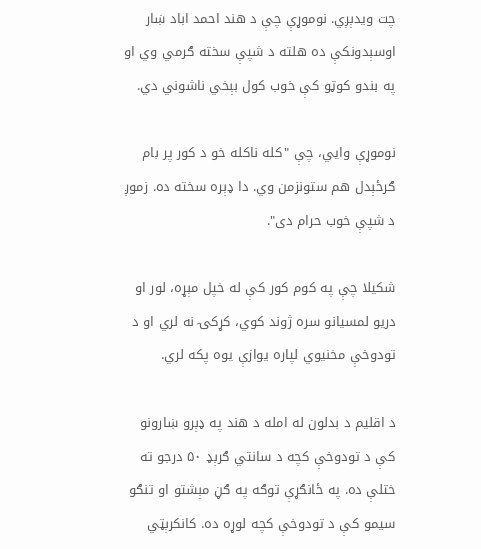چت ويدېږي. نوموړې چې د هند احمد اباد ښار اوسېدونکې ده هلته د شپې سخته ګرمي وي او په بندو کوټو کې خوب کول بېخي ناشوني دي.

نوموړې وايي، چې "کله ناکله خو د کور پر بام ګرځېدل هم ستونزمن وي. دا ډېره سخته ده. زموږ د شپې خوب حرام دی".

شکيلا چې په کوم کور کې له خپل مېړه، لور او دريو لمسيانو سره ژوند کوي، کړکۍ نه لري او د تودوخې مخنيوي لپاره يوازې يوه پکه لري.

د اقليم د بدلون له امله د هند په ډېرو ښارونو کې د تودوخې کچه د سانتي ګرېډ ۵۰ درجو ته ختلې ده. په ځانګړې توګه په ګڼ مېشتو او تنګو سيمو کې د تودوخې کچه لوړه ده. کانکرېټي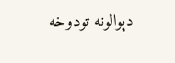دېوالونه تودوخه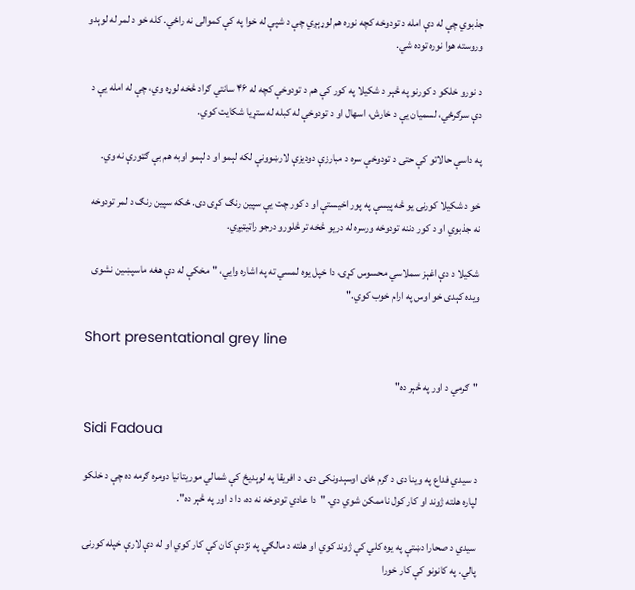جذبوي چې له دې امله د تودوخه کچه نوره هم لوړېږي چې د شپې له خوا په کې کموالی نه راځي. کله خو د لمر له لوېدو وروسته هوا نوره توده شي.

د نورو خلکو د کورنو په څېر د شکيلا په کور کې هم د تودوخې کچه له ۴۶ سانتي ګراد څخه لوړه وي، چې له امله يې د دې سرګرځي، لسميان يې د خارش، اسهال او د تودوخې له کبله له ستړيا شکايت کوي.

په داسې حالاتو کې حتی د تودوخې سره د مبارزې دوديزې لارښوونې لکه لېمو او د لېمو اوبه هم بې ګټورې نه وي.

خو د شکيلا کورنۍ يو څه پيسې په پور اخيستې او د کور چت يې سپين رنګ کړی دی. ځکه سپين رنګ د لمر تودوخه نه جذبوي او د کور دننه تودوخه ورسره له دريو څخه تر څلورو درجو راټیټيږي.

شکيلا د دې اغېز سملاسي محسوس کړی، دا خپل يوه لمسي ته په اشاره وايي، "مخکې له دې هغه ماسپښين نشوی ويده کېدی خو اوس په ارام خوب کوي."

Short presentational grey line

"ګرمي د اور په څېر ده"

Sidi Fadoua

د سيدي فداع په وينا دی د ګرم ځای اوسېدونکی دی. د افريقا په لوېديځ کې شمالي موريتانيا دومره ګرمه ده چې د خلکو لپاره هلته ژوند او کار کول ناممکن شوي دي. "دا عادي تودوخه نه ده، دا د اور په څېر ده".

سيدي د صحارا دښتې په يوه کلي کې ژوند کوي او هلته د مالګي په نژدې کان کې کار کوي او له دې لارې خپله کورنۍ پالي. په کانونو کې کار خورا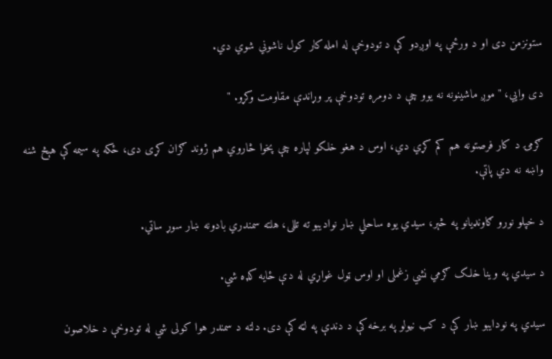ستونزمن دی او د ورځې په اوږدو کې د تودوخې له امله کار کول ناشوني شوي دي.

دی وايي، "موږ ماشينونه نه يوو چې د دومره تودوخې پر وړاندې مقاومت وکړو. "

ګرمۍ د کار فرصتونه هم کم کړي دي، اوس د هغو خلکو لپاره چې پخوا څاروي هم ژوند ګران کړی دی، ځکه په سيمه کې هېڅ شنه واښه نه دي پاتې.

د خپلو نورو ګاونډیانو په څېر، سيدي يوه ساحلي ښار نواديبو ته تللی، هلته سمندري بادونه ښار سوړ ساتي.

د سيدي په وينا خلک ګرمي نشي زغملی او اوس ټول غواړي له دې ځايه کډه شي.

سيدي په نودايبو ښار کې د کب نيولو په برخه کې د دندې په لټه کې دی. دلته د سمندر هوا کولی شي له تودوخې د خلاصون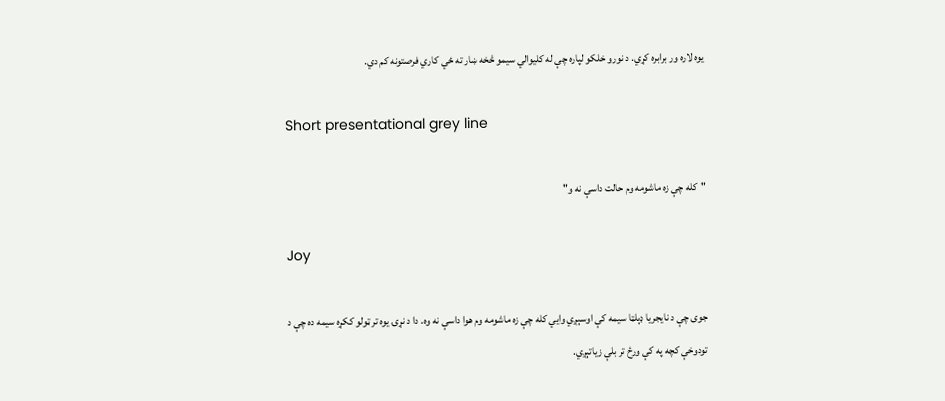يوه لاره ور برابره کړي. د نورو خلکو لپاره چې له کليوالي سيمو څخه ښار ته ځي کاري فرصتونه کم دي.

Short presentational grey line

"کله چې زه ماشومه وم حالت داسې نه و"

Joy

جوی چې د نايجريا ډېلټا سیمه کې اوسېږي وايي کله چې زه ماشومه وم هوا داسې نه وه. دا د نړۍ يوه تر ټولو ککړه سيمه ده چې د تودوخې کچه په کې ورځ تر بلې زياتېږي.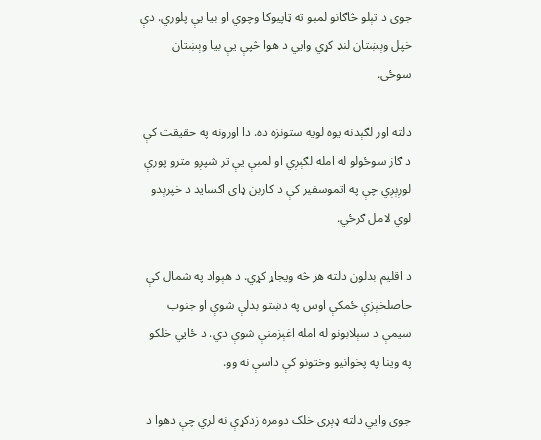جوی د تېلو څاګانو لمبو ته ټاپيوکا وچوي او بيا يې پلوري. دې خپل وېښتان لنډ کړي وايي د هوا څپې يې بيا وېښتان سوځی.

دلته اور لګېدنه يوه لويه ستونزه ده. دا اورونه په حقيقت کې د ګاز سوځولو له امله لګېږي او لمبې يې تر شپږو مترو پورې لوږېږي چې په اتموسفير کې د کاربن ډای اکسايد د خپرېدو لوي لامل ګرځي.

د اقليم بدلون دلته هر څه ويجاړ کړي. د هېواد په شمال کې حاصلخېزې ځمکې اوس په دښتو بدلې شوې او جنوب سيمې د سېلابونو له امله اغېزمنې شوې دي. د ځايي خلکو په وينا په پخوانيو وختونو کې داسې نه وو.

جوی وايي دلته ډېری خلک دومره زدکړې نه لري چې دهوا د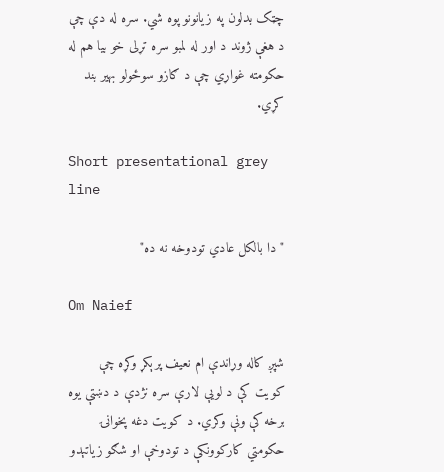چټک بدلون په زيانونو پوه شي. سره له دې چې د هغې ژوند د اور له لمبو سره تړلی خو بيا هم له حکومته غواړي چې د ګازو سوځولو بهير بند کړي.

Short presentational grey line

"دا بالکل عادي تودوخه نه ده"

Om Naief

شپږ کاله وړاندې ام نعيف پرېکړ وکړه چې کويت کې د لويې لارې سره نژدې د دښتې يوه برخه کې ونې وکري. د کویت دغه پخوانۍ حکومتي کارکوونکې د تودوخې او شګو زياتېدو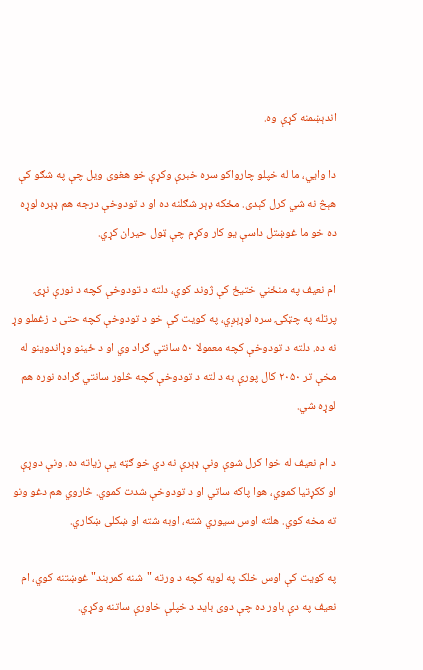اندېښمنه کړې وه.

دا وايي، ما له خپلو چارواکو سره خبرې وکړې خو هغوی ويل چې په شګو کې هېڅ نه شي کرل کېدی. مځکه ډېر شګلنه ده او د تودوخې درجه هم ډېره لوړه ده خو ما غوښتل داسې يو کار وکړم چې ټول حيران کړي.

ام نعيف په منځني ختيځ کې ژوند کوي، دلته د تودوخې کچه د نورې نړۍ پرتله په چټکۍ سره لوړېږي، په کويت کې خو د تودوخې کچه حتی د زغملو وړ نه ده. دلته د تودوخې کچه معمولا ۵۰ سانتي ګراد وي او د ځينو وړاندوینو له مخې تر ۲۰۵۰ کال پورې به د لته د تودوخې کچه څلور سانتي ګراده نوره هم لوړه شي.

د ام نعيف له خوا کرل شوې ونې ډېرې نه دي خو ګټه يې زياته ده. ونې دوړې او ککړتيا کموي، هوا پاکه ساتي او د تودوخې شدت کموي. څاروي هم دغو ونو ته مخه کوي. هلته اوس سيوري شته، اوبه شته او ښکلی ښکاري.

په کويت کې اوس خلک په لويه کچه د ورته "شنه کمربند" غوښتنه کوي، ام نعيف په دې باور ده چې دوی بايد د خپلې خاورې ساتنه وکړي.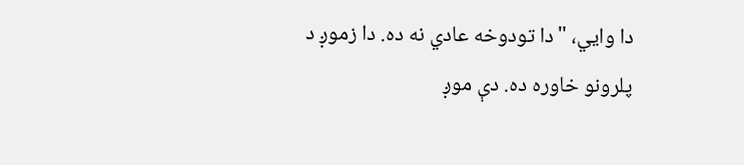دا وايي، "دا تودوخه عادي نه ده. دا زموږ د پلرونو خاوره ده. دې موږ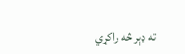ته ډېر څه راکړي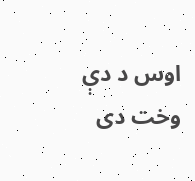اوس د دې وخت دی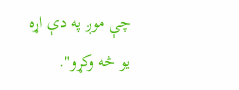چې موږ په دې اړه يو څه وکړو".